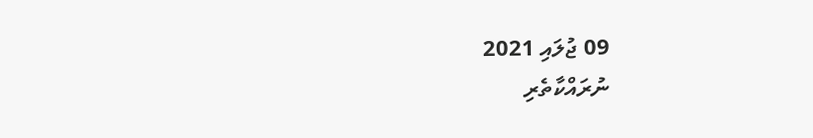09 ޖުލައި 2021
ނުރައްކާތެރި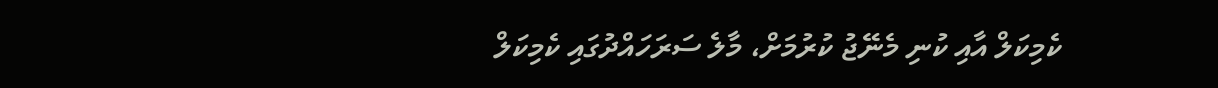ކެމިކަލް އާއި ކުނި މެނޭޖު ކުރުމަށް، މާލެ ސަރަހައްދުގައި ކެމިކަލް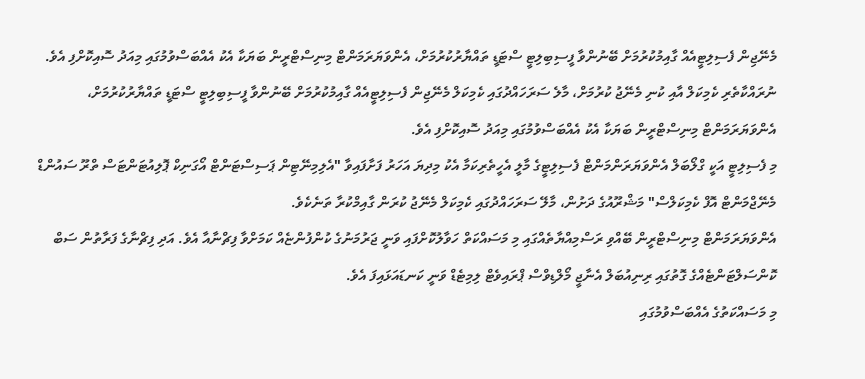މެނޭޖިން ފެސިލިޓީއެއް ގާއިމުކުރުމަށް ބޭނުންވާ ފީސިބިލިޓީ ސްޓަޑީ ތައްޔާރުކުރުމަށް، އެންވަޔަރަމަންޓް މިނިސްޓްރީން ބަޔަކާ އެކު އެއްބަސްވުމުގައި މިއަދު ސޮއިކޮށްފި އެވެ.
ނުރައްކާތެރި ކެމިކަލް އާއި ކުނި މެނޭޖު ކުރުމަށް، މާލެ ސަރަހައްދުގައި ކެމިކަލް މެނޭޖިން ފެސިލިޓީއެއް ގާއިމުކުރުމަށް ބޭނުންވާ ފީސިބިލިޓީ ސްޓަޑީ ތައްޔާރުކުރުމަށް، އެންވަޔަރަމަންޓް މިނިސްޓްރީން ބަޔަކާ އެކު އެއްބަސްވުމުގައި މިއަދު ސޮއިކޮށްފި އެވެ.
މި ފެސިލިޓީ އަކީ ގްލޯބަލް އެންވަޔަރަންމަންޓް ފެސިލިޓީގެ މާލީ އެހީތެރިކަމާ އެކު މިދިޔަ އަހަރު ފަށާފައިވާ "އެލިމިނޭޓިން ޕަސިސްޓަންޓް އޯގަނިކް ޕޮލިއުޓަންޓަސް ތްރޫ ސައުންޑް މެނޭޖްމަންޓް އޮފް ކެމިކަލްސް" މަޝްރޫއުގެ ދަށުން، މާލޭ ސަރަހައްދުގައި ކެމިކަލް މެނޭޖު ކުރަން ގާއިމްކުރާ ތަނެކެވެ.
އެންވަޔަރަމަންޓް މިނިސްޓްރީން ބޭއްވި ރަސްމިއްޔާތެއްގައި މި މަސައްކަތް ހަވާލުކޮށްފައި ވަނީ ޖަރުމަނުގެ ކުންފުންޏެއް ކަމަށްވާ ފިޗްނާއާ އެވެ. އަދި ފިޗްނާގެ ފަރާތުން ސަބް ކޮންސަލްޓަންޓެއްގެ ގޮތުގައި ރިނިއުބަލް އެނާޖީ މޯލްޑިވްސް ޕްރައިވެޓް ލިމިޓެޑް ވަނީ ކަނޑައަޅައިފަ އެވެ.
މި މަސައްކަތުގެ އެއްބަސްވުމުގައި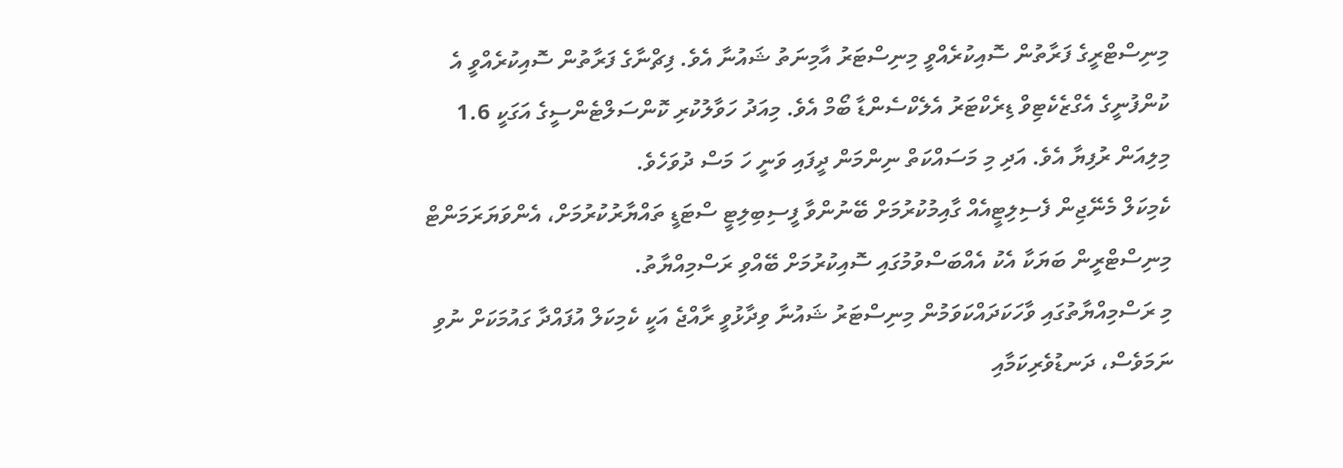މިނިސްޓްރީގެ ފަރާތުން ސޮއިކުރެއްވީ މިނިސްޓަރު އާމިނަތު ޝައުނާ އެވެ. ފިޗްނާގެ ފަރާތުން ސޮއިކުރެއްވީ އެ ކުންފުނީގެ އެގްޒެކެޓިވް ޑިރެކްޓަރު އެލެކްސެންޑާ ބޯމް އެވެ. މިއަދު ހަވާލުކުރި ކޮންސަލްޓެންސީގެ އަގަކީ 1.6 މިލިއަން ރުފިޔާ އެވެ. އަދި މި މަސައްކަތް ނިންމަން ދީފައި ވަނީ ހަ މަސް ދުވަހެވެ.
ކެމިކަލް މެނޭޖިން ފެސިލިޓީއެއް ގާއިމުކުރުމަށް ބޭނުންވާ ފީސިބިލިޓީ ސްޓަޑީ ތައްޔާރުކުރުމަށް، އެންވަޔަރަމަންޓް މިނިސްޓްރީން ބަޔަކާ އެކު އެއްބަސްވުމުގައި ސޮއިކުރުމަށް ބޭއްވި ރަސްމިއްޔާތު.
މި ރަސްމިއްޔާތުގައި ވާހަކަދައްކަވަމުން މިނިސްޓަރު ޝައުނާ ވިދާޅުވީ ރާއްޖެ އަކީ ކެމިކަލް އުފައްދާ ގައުމަކަށް ނުވި ނަމަވެސް، ދަނޑުވެރިކަމާއި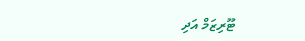ޓޫރިޒަމް އަދި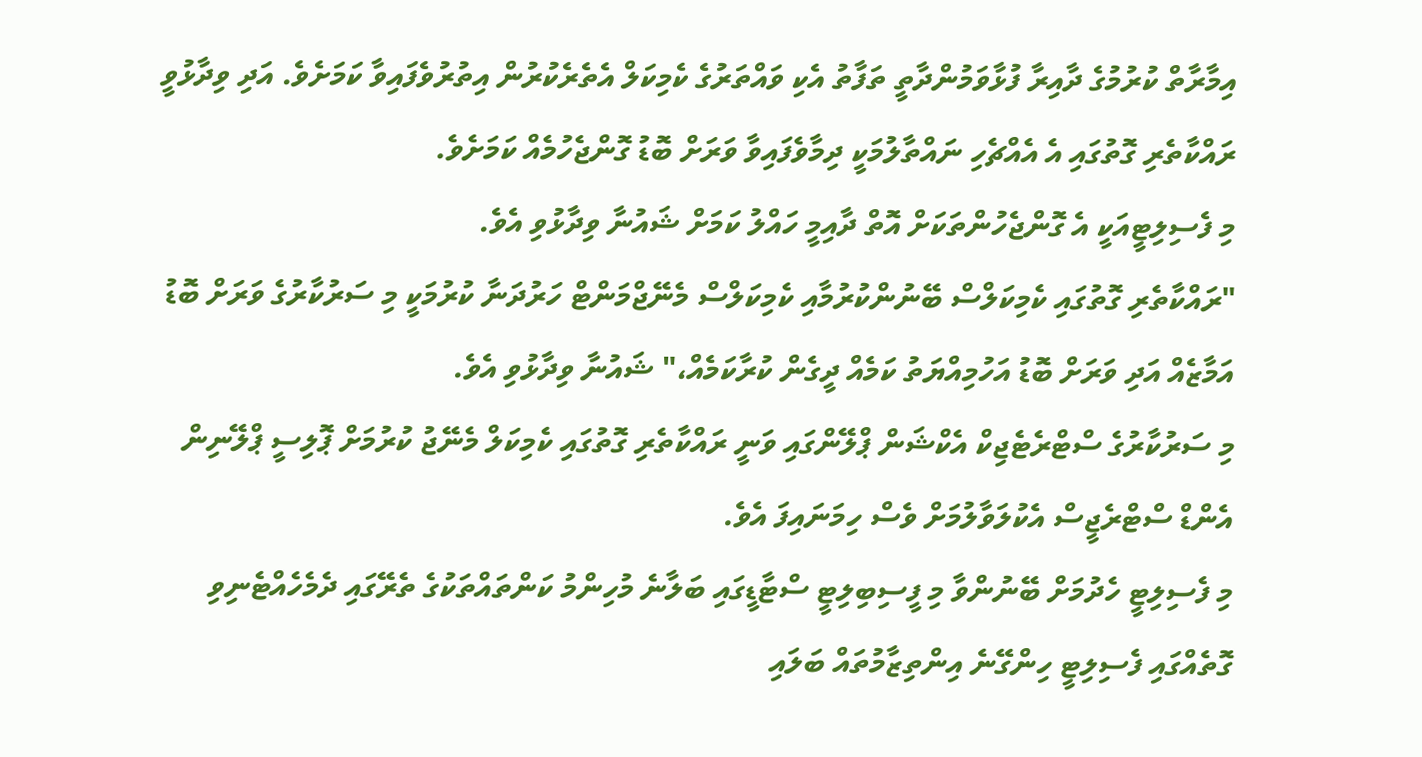އިމާރާތް ކުރުމުގެ ދާއިރާ ފުޅާވަމުންދާތީ ތަފާތު އެކި ވައްތަރުގެ ކެމިކަލް އެތެރެކުރުން އިތުރުވެފައިވާ ކަމަށެވެ. އަދި ވިދާޅުވީ ރައްކާތެރި ގޮތުގައި އެ އެއްޗެހި ނައްތާލުމަކީ ދިމާވެފައިވާ ވަރަށް ބޮޑު ގޮންޖެހުމެއް ކަމަށެވެ.
މި ފެސިލިޓީއަކީ އެ ގޮންޖެހުންތަކަށް އޮތް ދާއިމީ ހައްލު ކަމަށް ޝައުނާ ވިދާޅުވި އެވެ.
"ރައްކާތެރި ގޮތުގައި ކެމިކަލްސް ބޭނުންކުރުމާއި ކެމިކަލްސް މެނޭޖްމަންޓް ހަރުދަނާ ކުރުމަކީ މި ސަރުކާރުގެ ވަރަށް ބޮޑު އަމާޒެއް އަދި ވަރަށް ބޮޑު އަހުމިއްޔަތު ކަމެއް ދީގެން ކުރާކަމެއް،" ޝައުނާ ވިދާޅުވި އެވެ.
މި ސަރުކާރުގެ ސްޓްރެޓެޖިކް އެކްޝަން ޕްލޭންގައި ވަނީ ރައްކާތެރި ގޮތުގައި ކެމިކަލް މެނޭޖު ކުރުމަށް ޕޮލިސީ ޕްލޭނިން އެންޑް ސްޓްރެޖީސް އެކުލަވާލުމަށް ވެސް ހިމަނައިފަ އެވެ.
މި ފެސިލިޓީ ހެދުމަށް ބޭނުންވާ މި ފީސިބިލިޓީ ސްޓާޑީގައި ބަލާނެ މުހިންމު ކަންތައްތަކުގެ ތެރޭގައި ދެމެހެއްޓެނިވި ގޮތެއްގައި ފެސިލިޓީ ހިންގޭނެ އިންތިޒާމުތައް ބަލައި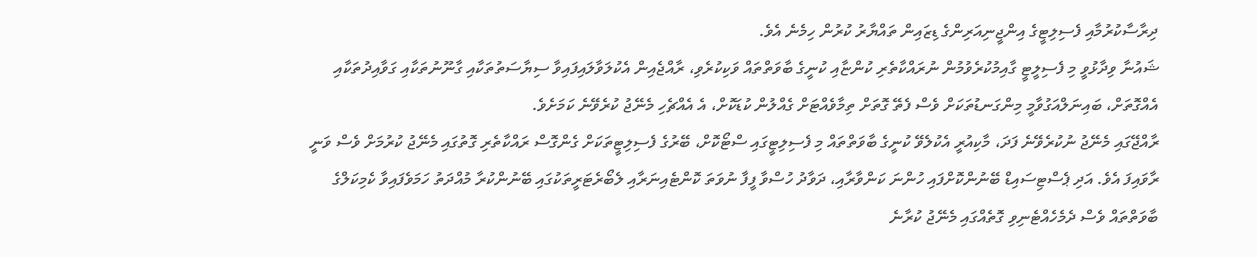ދިރާސާކުރުމާއި ފެސިލިޓީގެ އިންޖީނިއަރިންގެ ޑިޒައިން ތައްޔާރު ކުރުން ހިމެނެ އެވެ.
ޝައުނާ ވިދާޅުވީ މި ފެސިލީޓީ ގާއިމުކުރެވުމުން ނުރައްކާތެރި ކުންޏާއި ކުނީގެ ބާވަތްތައް ވަކިކުރެވި، ރާއްޖެއިން އެކުލަވާލައިފައިވާ ސިޔާސަތުތަކާއި ގާނޫނުތަކާއި ގަވާއިދުތަކާއި އެއްގޮތަށް، ބައިނަލްއަގުވާމީ މިންގަނޑުތަކަށް ވެސް ފެތޭ ގޮތަށް ތިމާވެއްޓަށް ގެއްލުން ކުޑަކޮށް، އެ އެއްޗެހި މެނޭޖު ކުރެވޭނެ ކަމަށެވެ.
ރާއްޖޭގައި މެނޭޖު ނުކުރެވޭނެ ފަދަ، މާކިއުރީ އެކުލެވޭ ކުނީގެ ބާވަތްތައް މި ފެސިލިޓީގައި ސްޓޯކޮށް، ބޭރުގެ ފެސިލިޓީތަކަށް ގެންގޮސް ރައްކާތެރި ގޮތުގައި މެނޭޖު ކުރުމަށް ވެސް ވަނީ ރާވައިފަ އެވެ. އަދި ޕެސްޓިސައިޑް ބޭނުންކޮށްފައި ހުންނަ ކަންވާރާއި، ދަވާދު ހުސްވާ ފީފާ ނުވަތަ ކޮންޓެއިނަރާއި ލެބޯރެޓަރީތަކުގައި ބޭނުންކުރާ މުއްދަތު ހަމަވެފައިވާ ކެމިކަލްގެ ބާވަތްތައް ވެސް ދެމެހެއްޓެނިވި ގޮތެއްގައި މެނޭޖު ކުރާނެ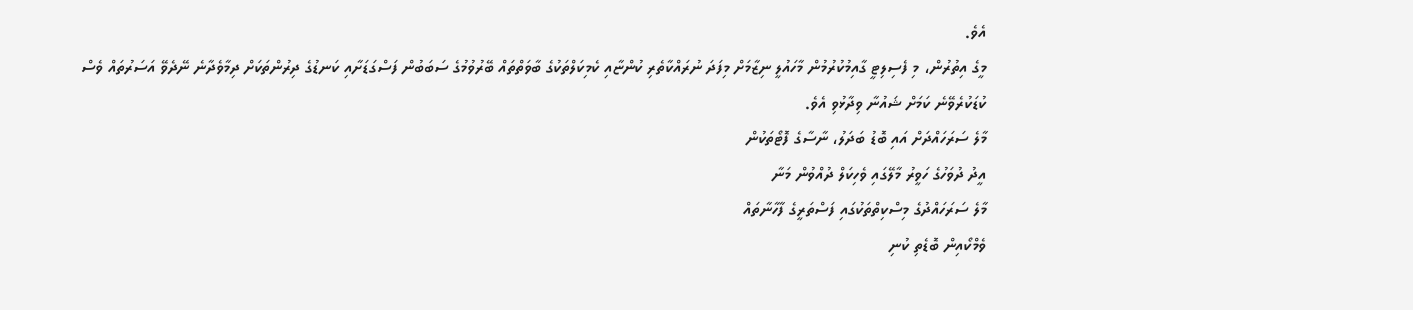އެވެ.
މީގެ އިތުރުން، މި ފެސިލިޓީ ގާއިމުކުރުމުން މާހައުލީ ނިޒާމަށް މިފަދަ ނުރައްކާތެރި ކުންޏާއި ކެމިކަލްތަކުގެ ބާވަތްތައް ބޭރުވުމުގެ ސަބަބުން ފަސްގަޑަށާއި ކަނޑުގެ ދިރުންތަކަށް ދިމާވެދާނެ ނޭދެވޭ އަސަރުތައް ވެސް ކުޑަކުރެވޭނެ ކަމަށް ޝައުނާ ވިދާޅުވި އެވެ.
މާލެ ސަރަހައްދަށް އައި ބޮޑު ބަދަލު، ނާސާގެ ފޮޓޯތަކުން
އީދު ދުވަހުގެ ހަވީރު މާލޭގައި ވެހިކަލް ދުއްވުން މަނާ
މާލެ ސަރަހައްދުގެ މިސްކިތްތަކުގައި ފަސްތަރީގެ ފާހާނާތައް
ވެމްކޯއިން ބޮޑެތި ކުނި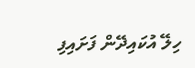ހިލޭ އުކައިދޭން ފަށައިފި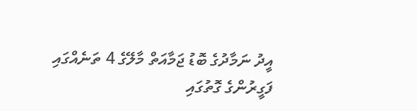އީދު ނަމާދުގެ ބޮޑު ޖަމާއަތް މާލޭގެ 4 ތަނެއްގައި
ފަގީރުންގެ ގޮތުގައި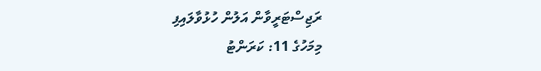ރަޖިސްޓަރީވާން އަލުން ހުޅުވާލައިފި
މިމަހުގެ 11: ކަރަންޓު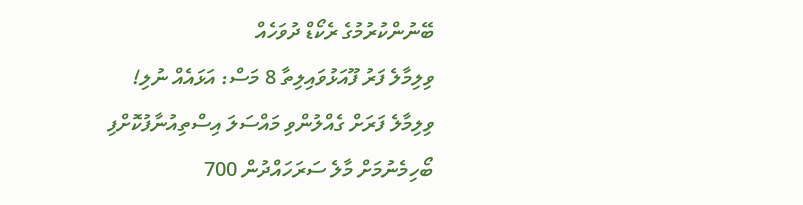ބޭނުންކުރުމުގެ ރެކޯޑް ދުވަހެއް
ވިލިމާލެ ފަރު ފޫއަޅުވައިލިތާ 8 މަސް: އަޅައެއް ނުލި!
ވިލިމާލެ ފަރަށް ގެއްލުންވި މައްސަލަ އިސްތިއުނާފުކޮށްފި
ބޯހިމެނުމަށް މާލެ ސަރަހައްދުން 700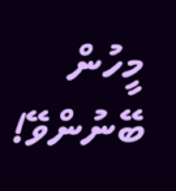މީހުން ބޭނުންވޭ!